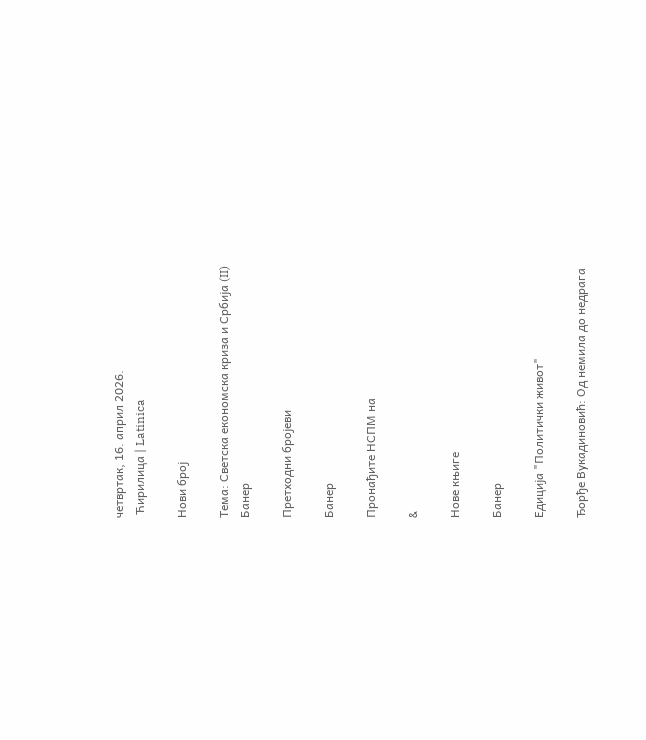четвртак, 16. април 2026.
 Ћирилица | Latinica

Нови број

Тема: Светска економска криза и Србија (II)
Банер

Претходни бројеви

Банер

Пронађите НСПМ на

&

Нове књиге

Банер

Едиција "Политички живот"

Ђорђе Вукадиновић: Од немила до недрага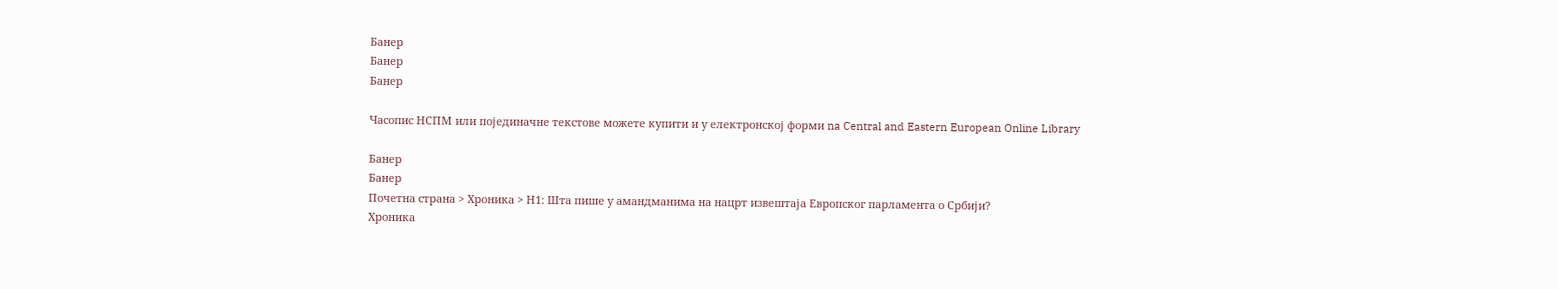Банер
Банер
Банер

Часопис НСПМ или појединачне текстове можете купити и у електронској форми na Central and Eastern European Online Library

Банер
Банер
Почетна страна > Хроника > Н1: Шта пише у амандманима на нацрт извештаја Европског парламента о Србији?
Хроника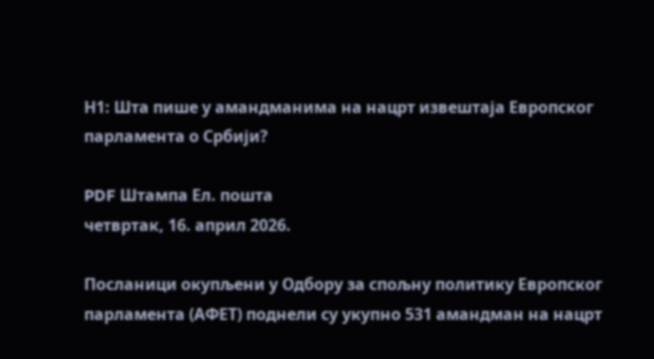Н1: Шта пише у амандманима на нацрт извештаја Европског парламента о Србији?

PDF Штампа Ел. пошта
четвртак, 16. април 2026.

Посланици окупљени у Одбору за спољну политику Европског парламента (АФЕТ) поднели су укупно 531 амандман на нацрт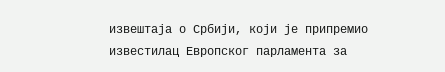извештаја о Србији, који је припремио известилац Европског парламента за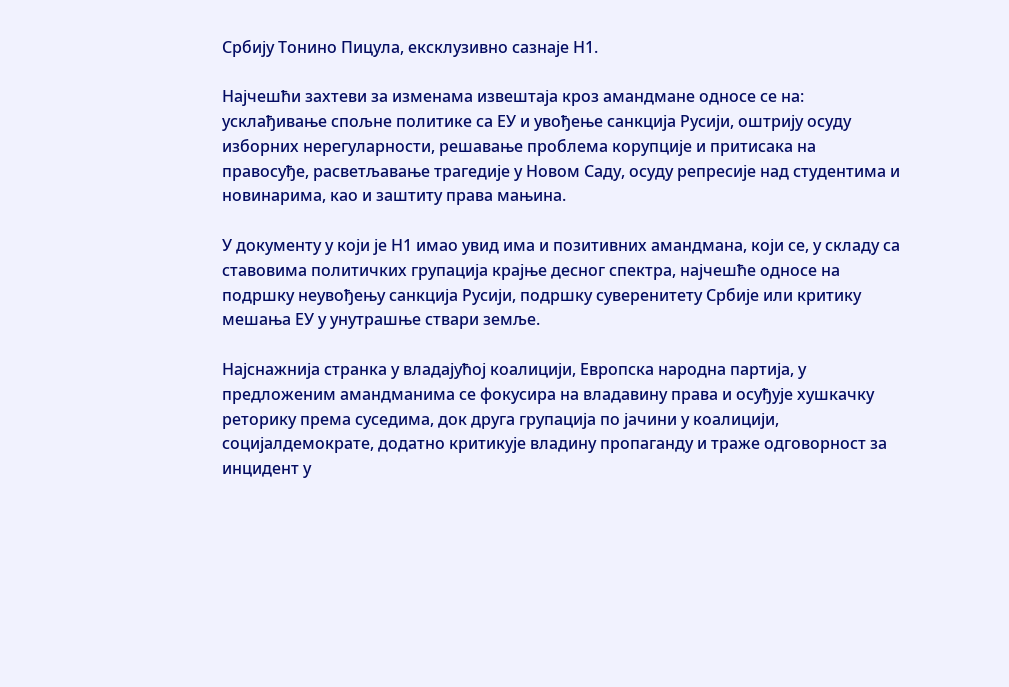Србију Тонино Пицула, ексклузивно сазнаје Н1.

Најчешћи захтеви за изменама извештаја кроз амандмане односе се на: усклађивање спољне политике са ЕУ и увођење санкција Русији, оштрију осуду изборних нерегуларности, решавање проблема корупције и притисака на правосуђе, расветљавање трагедије у Новом Саду, осуду репресије над студентима и новинарима, као и заштиту права мањина.

У документу у који је Н1 имао увид има и позитивних амандмана, који се, у складу са ставовима политичких групација крајње десног спектра, најчешће односе на подршку неувођењу санкција Русији, подршку суверенитету Србије или критику мешања ЕУ у унутрашње ствари земље.

Најснажнија странка у владајућој коалицији, Европска народна партија, у предложеним амандманима се фокусира на владавину права и осуђује хушкачку реторику према суседима, док друга групација по јачини у коалицији, социјалдемократе, додатно критикује владину пропаганду и траже одговорност за инцидент у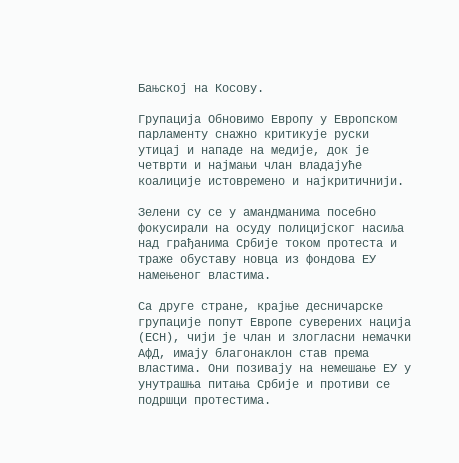Бањској на Косову.

Групација Обновимо Европу у Европском парламенту снажно критикује руски утицај и нападе на медије, док је четврти и најмањи члан владајуће коалиције истовремено и најкритичнији.

Зелени су се у амандманима посебно фокусирали на осуду полицијског насиља над грађанима Србије током протеста и траже обуставу новца из фондова ЕУ намењеног властима.

Са друге стране, крајње десничарске групације попут Европе суверених нација (ЕСН), чији је члан и злогласни немачки АфД, имају благонаклон став према властима. Они позивају на немешање ЕУ у унутрашња питања Србије и противи се подршци протестима.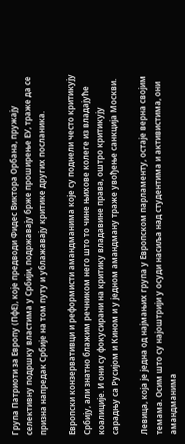Група Патриоти за Европу (ПфЕ), које предводи Фидес Виктора Орбана, пружају селективну подршку властима у Србији, подржавају брже проширење ЕУ, траже да се призна напредак Србије на том путу и ублажавају критике других посланика.

Европски конзервативци и реформисти амандманима које су поднели често критикују Србију, али знатно блажим речником него што то чине њихове колеге из владајуће коалиције. И они су фокусирани на критику владавине права, оштро критикују сарадњу са Русијом и Кином и у једном амандману траже увођење санкција Москви.

Левица, која је једна од најмањих група у Европском парламенту, остаје верна својим темама. Осим што су најоштрији у осуди насиља над студентима и активистима, они амандманима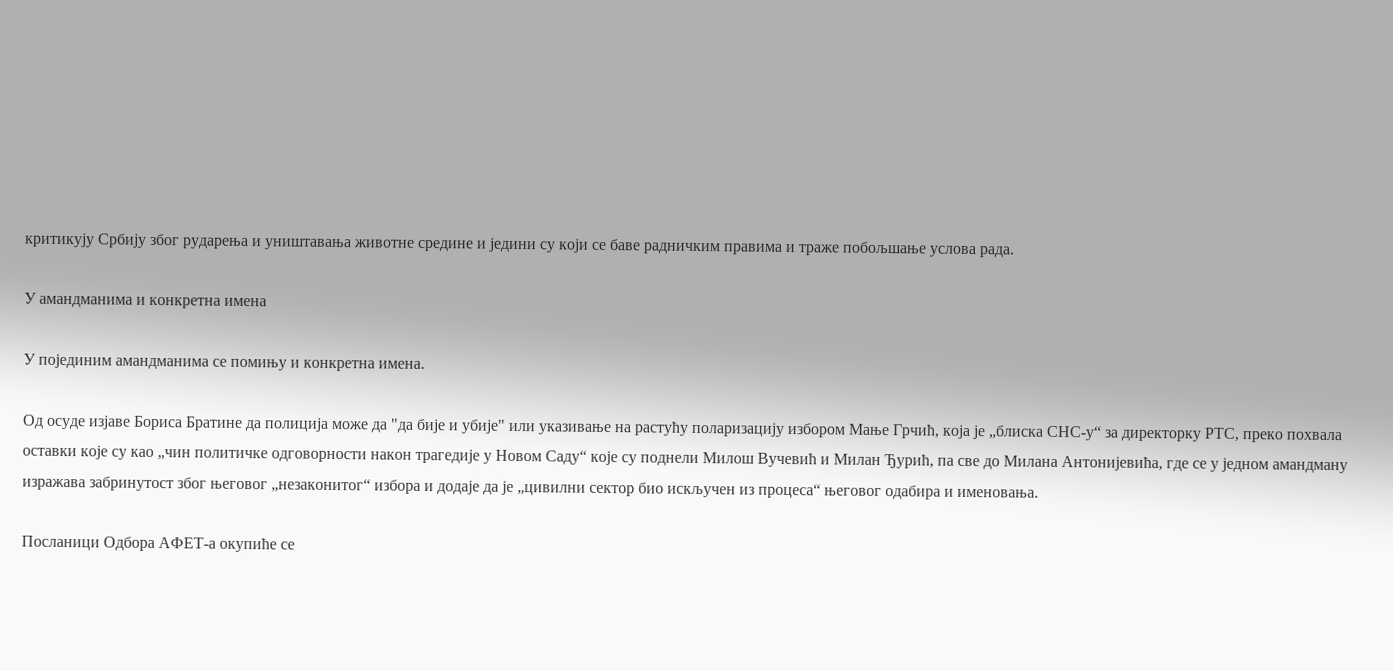критикују Србију због рударења и уништавања животне средине и једини су који се баве радничким правима и траже побољшање услова рада.

У амандманима и конкретна имена

У појединим амандманима се помињу и конкретна имена.

Од осуде изјаве Бориса Братине да полиција може да "да бије и убије" или указивање на растућу поларизацију избором Мање Грчић, која је „блиска СНС-у“ за директорку РТС, преко похвала оставки које су као „чин политичке одговорности након трагедије у Новом Саду“ које су поднели Милош Вучевић и Милан Ђурић, па све до Милана Антонијевића, где се у једном амандману изражава забринутост због његовог „незаконитог“ избора и додаје да је „цивилни сектор био искључен из процеса“ његовог одабира и именовања.

Посланици Одбора АФЕТ-а окупиће се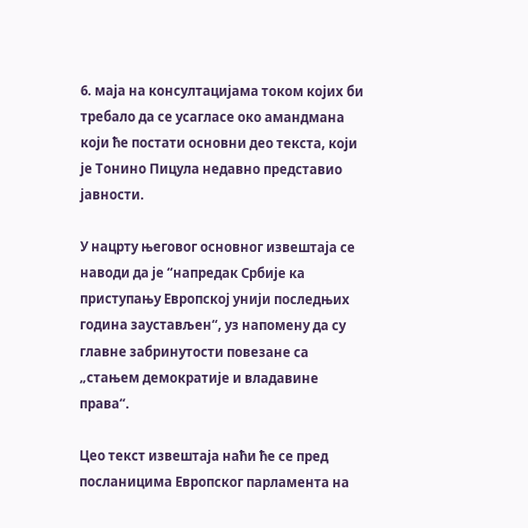6. маја на консултацијама током којих би требало да се усагласе око амандмана који ће постати основни део текста, који је Тонино Пицула недавно представио јавности.

У нацрту његовог основног извештаја се наводи да је “напредак Србије ка приступању Европској унији последњих година заустављен“, уз напомену да су главне забринутости повезане са „стањем демократије и владавине права“.

Цео текст извештаја наћи ће се пред посланицима Европског парламента на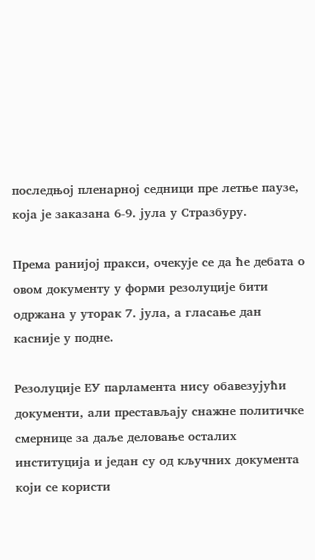последњој пленарној седници пре летње паузе, која је заказана 6-9. јула у Стразбуру.

Према ранијој пракси, очекује се да ће дебата о овом документу у форми резолуције бити одржана у уторак 7. јула, а гласање дан касније у подне.

Резолуције ЕУ парламента нису обавезујући документи, али престављају снажне политичке смернице за даље деловање осталих институција и један су од кључних документа који се користи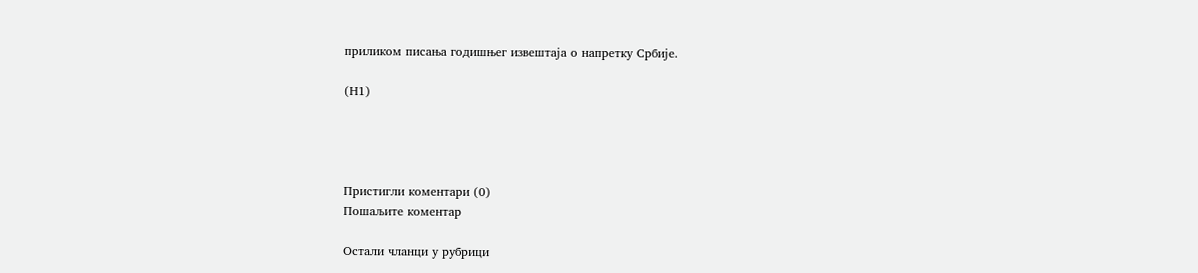приликом писања годишњег извештаја о напретку Србије.

(Н1)




Пристигли коментари (0)
Пошаљите коментар

Остали чланци у рубрици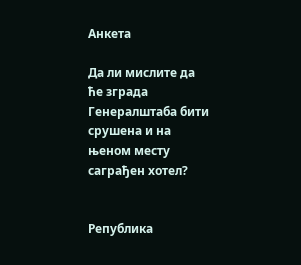Анкета

Да ли мислите да ће зграда Генералштаба бити срушена и на њеном месту саграђен хотел?


Република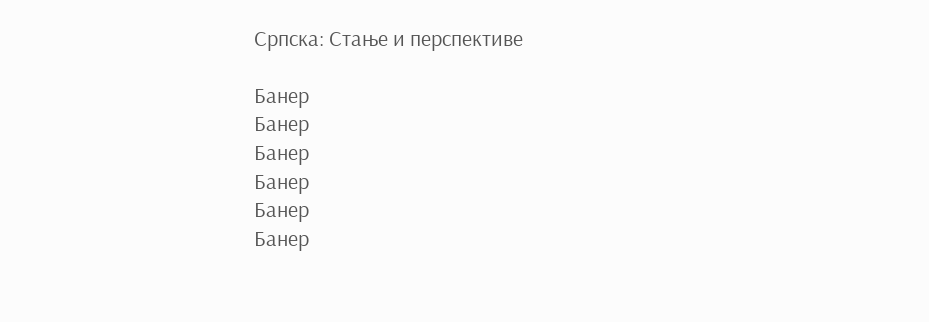Српска: Стање и перспективе

Банер
Банер
Банер
Банер
Банер
Банер